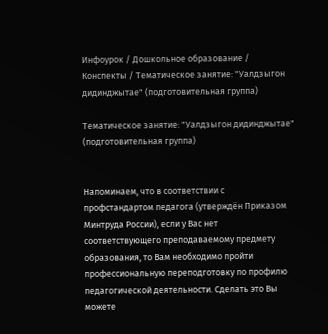Инфоурок / Дошкольное образование / Конспекты / Тематическое занятие: "Уалдзыгон дидинджытае" (подготовительная группа)

Тематическое занятие: "Уалдзыгон дидинджытае" (подготовительная группа)


Напоминаем, что в соответствии с профстандартом педагога (утверждён Приказом Минтруда России), если у Вас нет соответствующего преподаваемому предмету образования, то Вам необходимо пройти профессиональную переподготовку по профилю педагогической деятельности. Сделать это Вы можете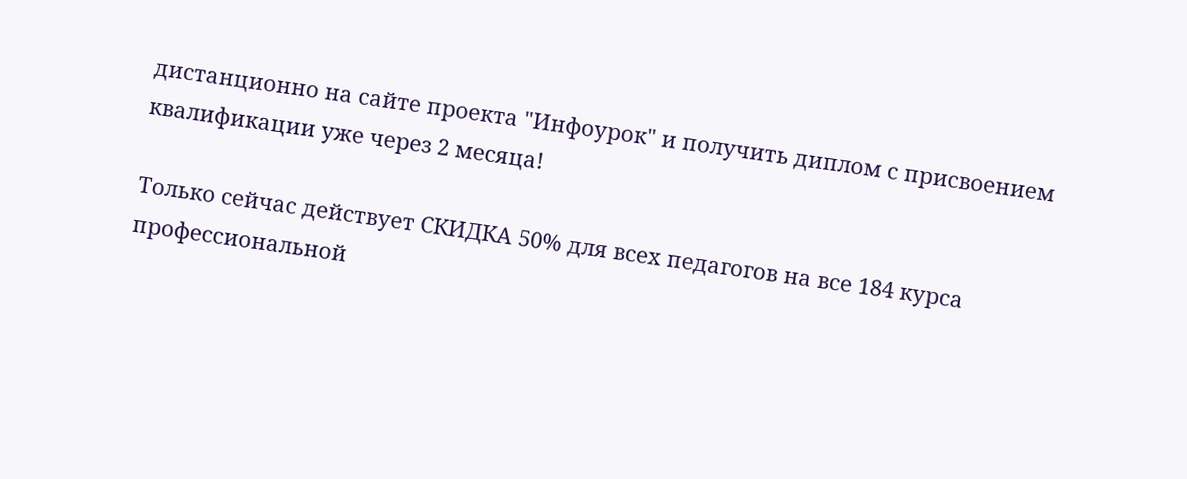дистанционно на сайте проекта "Инфоурок" и получить диплом с присвоением квалификации уже через 2 месяца!

Только сейчас действует СКИДКА 50% для всех педагогов на все 184 курса профессиональной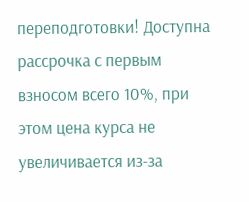переподготовки! Доступна рассрочка с первым взносом всего 10%, при этом цена курса не увеличивается из-за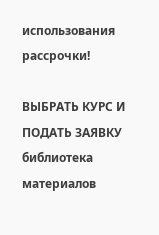использования рассрочки!

ВЫБРАТЬ КУРС И ПОДАТЬ ЗАЯВКУ
библиотека
материалов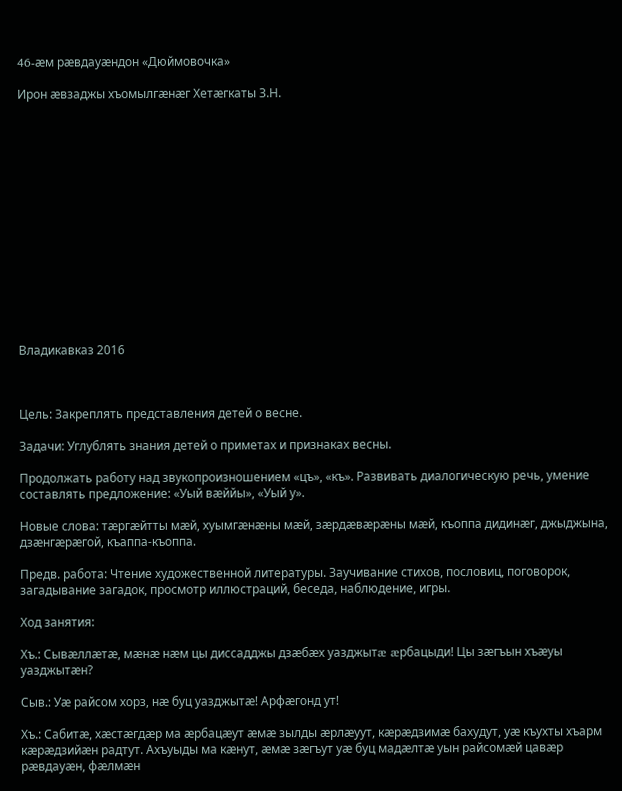46-æм рæвдауæндон «Дюймовочка»

Ирон æвзаджы хъомылгæнæг Хетæгкаты З.Н.















Владикавказ 2016



Цель: Закреплять представления детей о весне.

Задачи: Углублять знания детей о приметах и признаках весны.

Продолжать работу над звукопроизношением «цъ», «къ». Развивать диалогическую речь, умение составлять предложение: «Уый вæййы», «Уый у».

Новые слова: тæргæйтты мæй, хуымгæнæны мæй, зæрдæвæрæны мæй, къоппа дидинæг, джыджына, дзæнгæрæгой, къаппа-къоппа.

Предв. работа: Чтение художественной литературы. Заучивание стихов, пословиц, поговорок, загадывание загадок, просмотр иллюстраций, беседа, наблюдение, игры.

Ход занятия:

Хъ.: Сывæллæтæ, мæнæ нæм цы диссадджы дзæбæх уазджытæ æрбацыди! Цы зæгъын хъæуы уазджытæн?

Сыв.: Уæ райсом хорз, нæ буц уазджытæ! Арфæгонд ут!

Хъ.: Сабитæ, хæстæгдæр ма æрбацæут æмæ зылды æрлæуут, кæрæдзимæ бахудут, уæ къухты хъарм кæрæдзийæн радтут. Ахъуыды ма кæнут, æмæ зæгъут уæ буц мадæлтæ уын райсомæй цавæр рæвдауæн, фæлмæн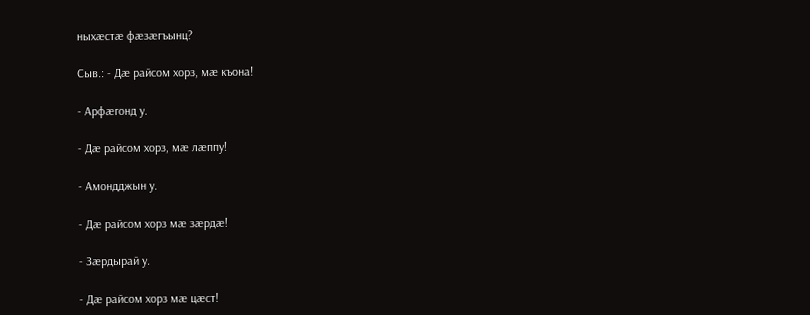ныхæстæ фæзæгъынц?

Сыв.: - Дæ райсом хорз, мæ къона!

- Арфæгонд у.

- Дæ райсом хорз, мæ лæппу!

- Амондджын у.

- Дæ райсом хорз мæ зæрдæ!

- Зæрдырай у.

- Дæ райсом хорз мæ цæст!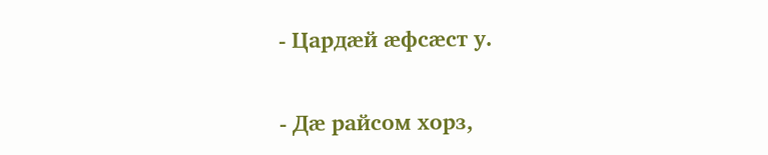- Цардæй æфсæст у.

- Дæ райсом хорз,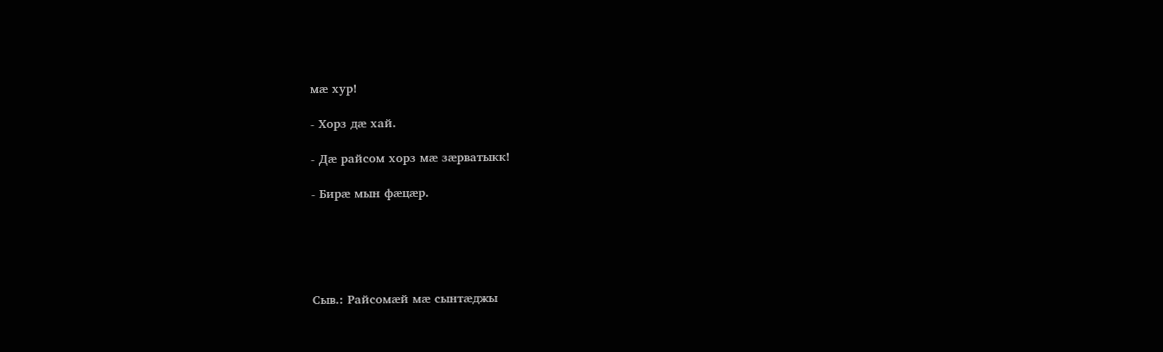мæ хур!

- Хорз дæ хай.

- Дæ райсом хорз мæ зæрватыкк!

- Бирæ мын фæцæр.





Сыв.: Райсомæй мæ сынтæджы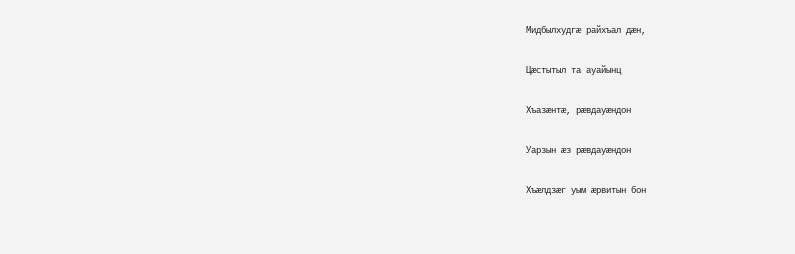Мидбылхудгæ райхъал дæн,

Цæстытыл та ауайынц

Хъазæнтæ, рæвдауæндон

Уарзын æз рæвдауæндон

Хъæлдзæг уым æрвитын бон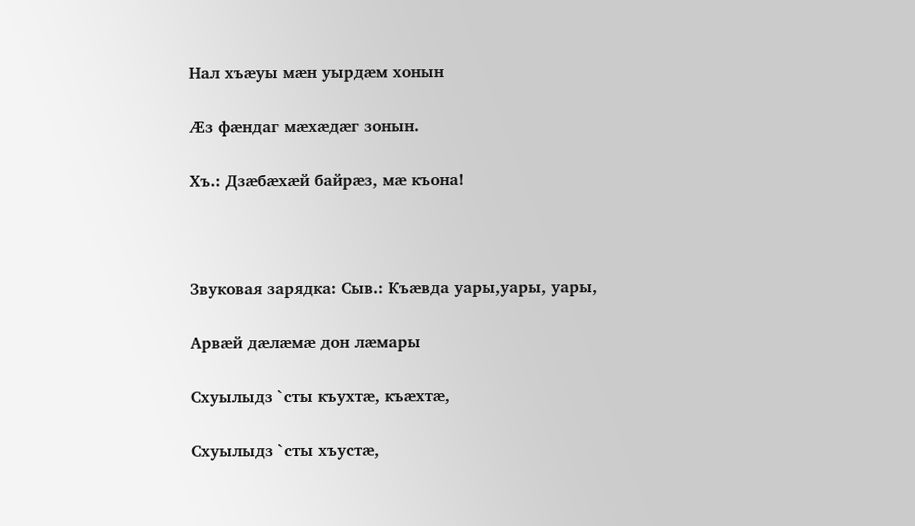Нал хъæуы мæн уырдæм хонын

Æз фæндаг мæхæдæг зонын.

Хъ.: Дзæбæхæй байрæз, мæ къона!



Звуковая зарядка: Сыв.: Къæвда уары,уары, уары,

Арвæй дæлæмæ дон лæмары

Схуылыдз `сты къухтæ, къæхтæ,

Схуылыдз `сты хъустæ,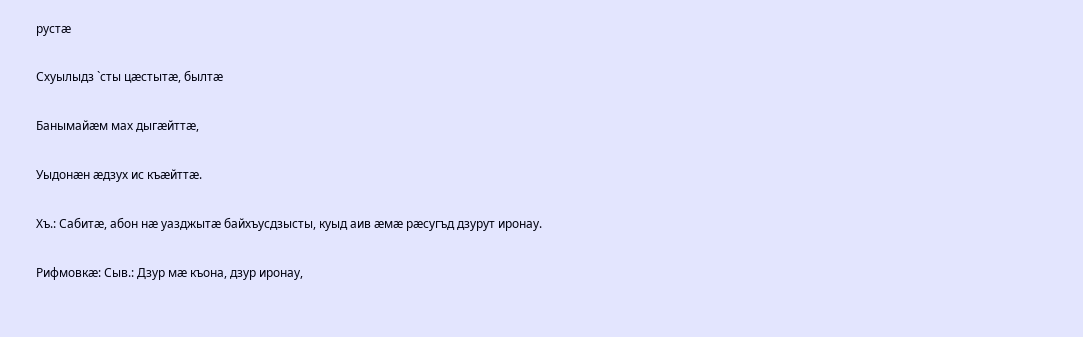рустæ

Схуылыдз `сты цæстытæ, былтæ

Банымайæм мах дыгæйттæ,

Уыдонæн æдзух ис къæйттæ.

Хъ.: Сабитæ, абон нæ уазджытæ байхъусдзысты, куыд аив æмæ рæсугъд дзурут иронау.

Рифмовкæ: Сыв.: Дзур мæ къона, дзур иронау,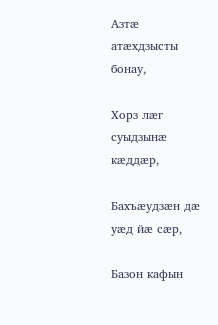Азтæ атæхдзысты бонау,

Хорз лæг суыдзынæ кæддæр,

Бахъæудзæн дæ уæд йæ сæр,

Базон кафын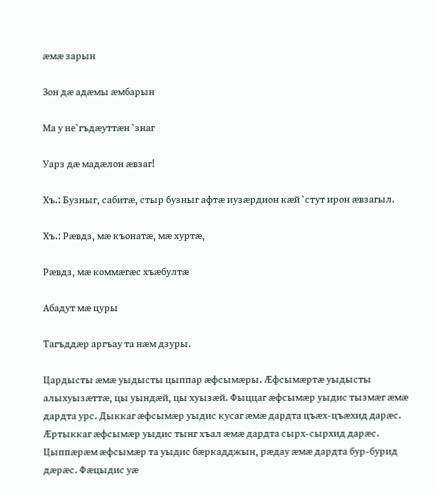æмæ зарын

Зон дæ адæмы æмбарын

Ма у не`гъдæуттæн `знаг

Уарз дæ мадæлон æвзаг!

Хъ.: Бузныг, сабитæ, стыр бузныг афтæ иузæрдион кæй `стут ирон æвзагыл.

Хъ.: Рæвдз, мæ къонатæ, мæ хуртæ,

Рæвдз, мæ коммæгæс хъæбултæ

Абадут мæ цуры

Тагъддæр аргъау та нæм дзуры.

Цардысты æмæ уыдысты цыппар æфсымæры. Æфсымæртæ уыдысты алыхуызæттæ, цы уындæй, цы хуызæй. Фыццаг æфсымæр уыдис тызмæг æмæ дардта урс. Дыккаг æфсымæр уыдис кусаг æмæ дардта цъæх-цъæхид дарæс. Æртыккаг æфсымæр уыдис тынг хъал æмæ дардта сырх-сырхид дарæс. Цыппæрæм æфсымæр та уыдис бæркадджын, рæдау æмæ дардта бур-бурид дæрæс. Фæцыдис уæ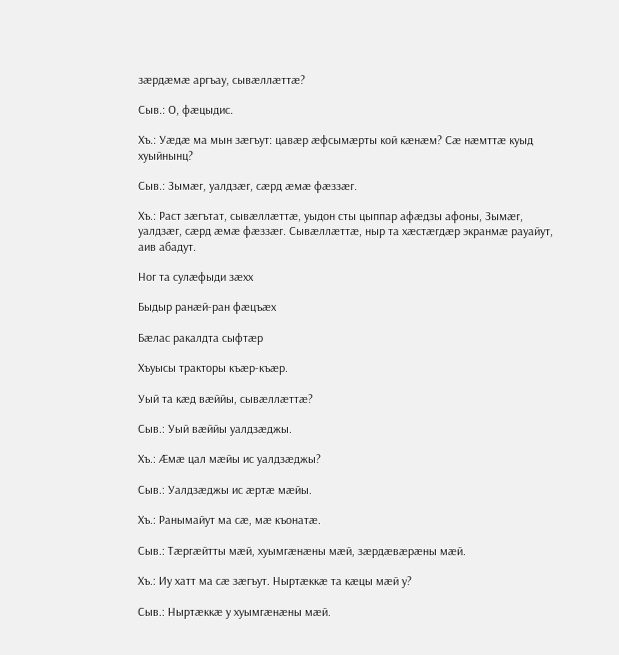зæрдæмæ аргъау, сывæллæттæ?

Сыв.: О, фæцыдис.

Хъ.: Уæдæ ма мын зæгъут: цавæр æфсымæрты кой кæнæм? Сæ нæмттæ куыд хуыйнынц?

Сыв.: Зымæг, уалдзæг, сæрд æмæ фæззæг.

Хъ.: Раст зæгътат, сывæллæттæ, уыдон сты цыппар афæдзы афоны, Зымæг, уалдзæг, сæрд æмæ фæззæг. Сывæллæттæ, ныр та хæстæгдæр экранмæ рауайут, аив абадут.

Ног та сулæфыди зæхх

Быдыр ранæй-ран фæцъæх

Бæлас ракалдта сыфтæр

Хъуысы тракторы къæр-къæр.

Уый та кæд вæййы, сывæллæттæ?

Сыв.: Уый вæййы уалдзæджы.

Хъ.: Æмæ цал мæйы ис уалдзæджы?

Сыв.: Уалдзæджы ис æртæ мæйы.

Хъ.: Ранымайут ма сæ, мæ къонатæ.

Сыв.: Тæргæйтты мæй, хуымгæнæны мæй, зæрдæвæрæны мæй.

Хъ.: Иу хатт ма сæ зæгъут. Ныртæккæ та кæцы мæй у?

Сыв.: Ныртæккæ у хуымгæнæны мæй.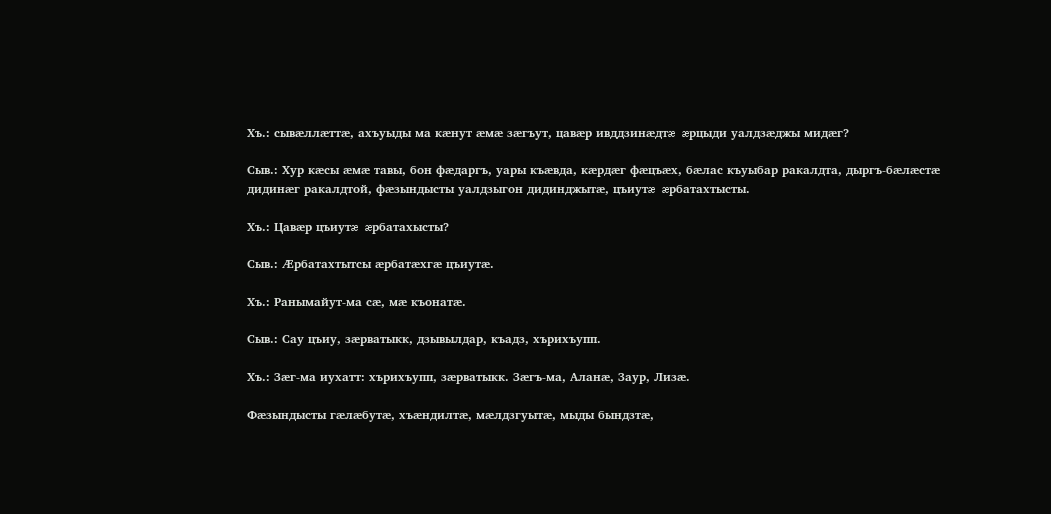Хъ.: сывæллæттæ, ахъуыды ма кæнут æмæ зæгъут, цавæр ивддзинæдтæ æрцыди уалдзæджы мидæг?

Сыв.: Хур кæсы æмæ тавы, бон фæдаргъ, уары къæвда, кæрдæг фæцъæх, бæлас къуыбар ракалдта, дыргъ-бæлæстæ дидинæг ракалдтой, фæзындысты уалдзыгон дидинджытæ, цъиутæ æрбатахтысты.

Хъ.: Цавæр цъиутæ æрбатахысты?

Сыв.: Æрбатахтытсы æрбатæхгæ цъиутæ.

Хъ.: Ранымайут-ма сæ, мæ къонатæ.

Сыв.: Сау цъиу, зæрватыкк, дзывылдар, къадз, хърихъупп.

Хъ.: Зæг-ма иухатт: хърихъупп, зæрватыкк. Зæгъ-ма, Аланæ, Заур, Лизæ.

Фæзындысты гæлæбутæ, хъæндилтæ, мæлдзгуытæ, мыды бындзтæ,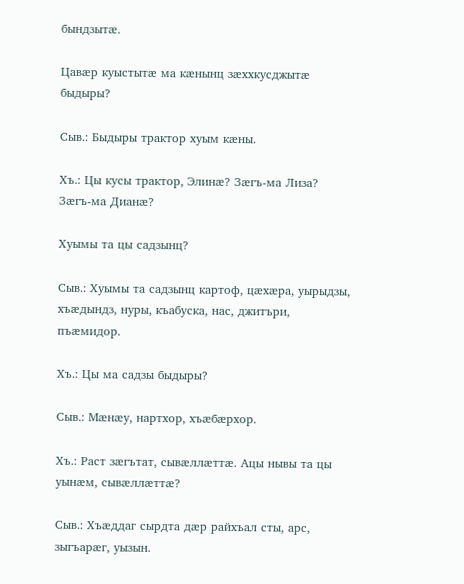бындзытæ.

Цавæр куыстытæ ма кæнынц зæххкусджытæ быдыры?

Сыв.: Быдыры трактор хуым кæны.

Хъ.: Цы кусы трактор, Элинæ? Зæгъ-ма Лиза? Зæгъ-ма Дианæ?

Хуымы та цы садзынц?

Сыв.: Хуымы та садзынц картоф, цæхæра, уырыдзы, хъæдындз, нуры, къабуска, нас, джитъри, пъæмидор.

Хъ.: Цы ма садзы быдыры?

Сыв.: Мæнæу, нартхор, хъæбæрхор.

Хъ.: Раст зæгътат, сывæллæттæ. Ацы нывы та цы уынæм, сывæллæттæ?

Сыв.: Хъæддаг сырдта дæр райхъал сты, арс, зыгъарæг, уызын.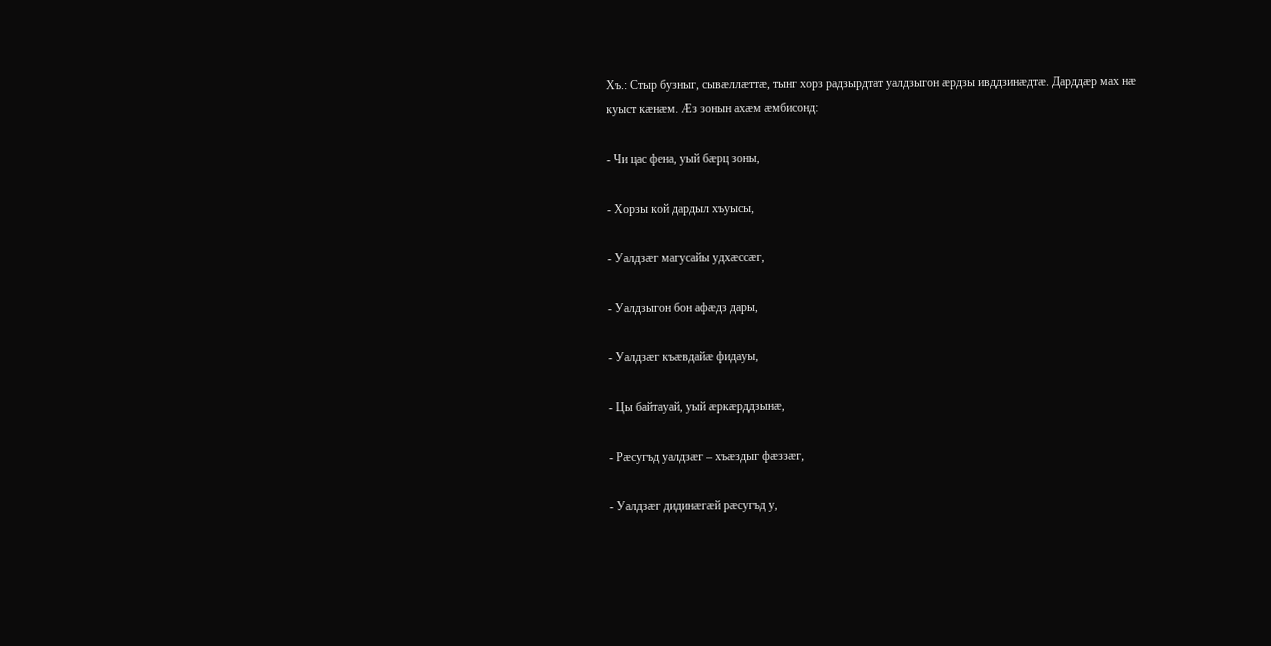Хъ.: Стыр бузныг, сывæллæттæ, тынг хорз радзырдтат уалдзыгон æрдзы ивддзинæдтæ. Дарддæр мах нæ куыст кæнæм. Æз зонын ахæм æмбисонд:

- Чи цас фена, уый бæрц зоны,

- Хорзы кой дардыл хъуысы,

- Уалдзæг магусайы удхæссæг,

- Уалдзыгон бон афæдз дары,

- Уалдзæг къæвдайæ фидауы,

- Цы байтауай, уый æркæрддзынæ,

- Рæсугъд уалдзæг – хъæздыг фæззæг,

- Уалдзæг дидинæгæй рæсугъд у,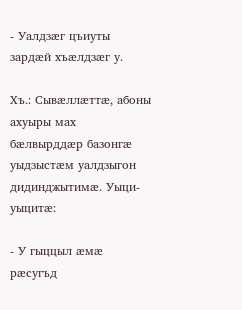- Уалдзæг цъиуты зардæй хъæлдзæг у.

Хъ.: Сывæллæттæ, абоны ахуыры мах бæлвырддæр базонгæ уыдзыстæм уалдзыгон дидинджытимæ. Уыци-уыцитæ:

- У гыццыл æмæ рæсугъд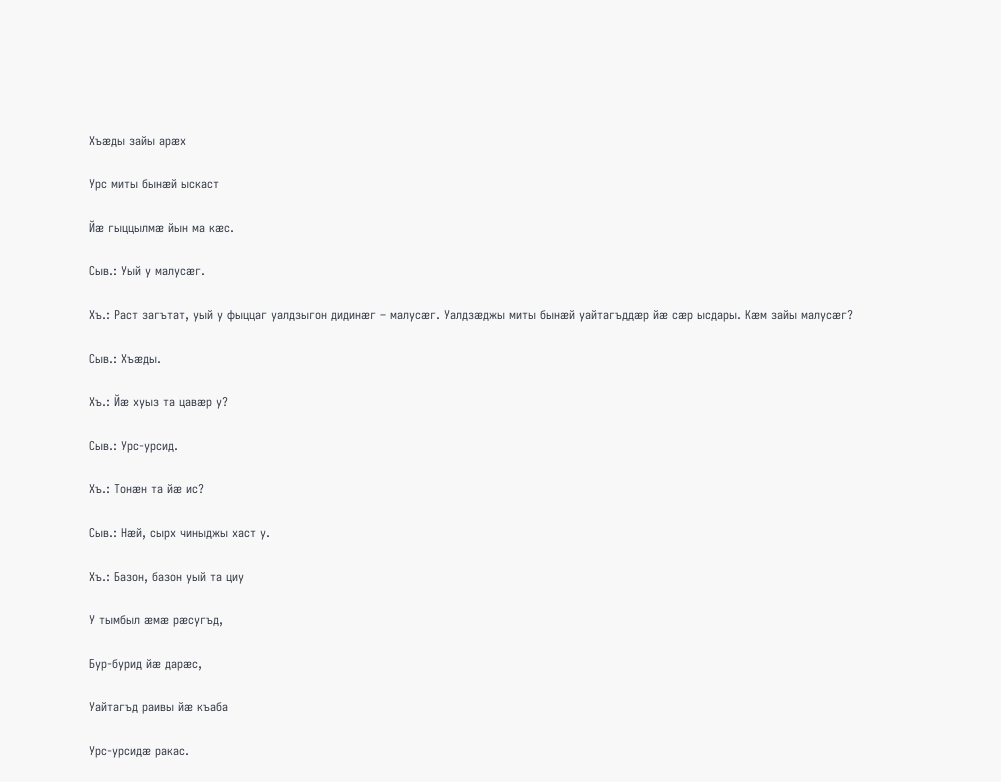Хъæды зайы арæх

Урс миты бынæй ыскаст

Йæ гыццылмæ йын ма кæс.

Сыв.: Уый у малусæг.

Хъ.: Раст загътат, уый у фыццаг уалдзыгон дидинæг – малусæг. Уалдзæджы миты бынæй уайтагъддæр йæ сæр ысдары. Кæм зайы малусæг?

Сыв.: Хъæды.

Хъ.: Йæ хуыз та цавæр у?

Сыв.: Урс-урсид.

Хъ.: Тонæн та йæ ис?

Сыв.: Нæй, сырх чиныджы хаст у.

Хъ.: Базон, базон уый та циу

У тымбыл æмæ рæсугъд,

Бур-бурид йæ дарæс,

Уайтагъд раивы йæ къаба

Урс-урсидæ ракас.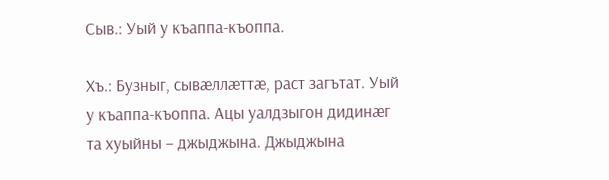Сыв.: Уый у къаппа-къоппа.

Хъ.: Бузныг, сывæллæттæ, раст загътат. Уый у къаппа-къоппа. Ацы уалдзыгон дидинæг та хуыйны – джыджына. Джыджына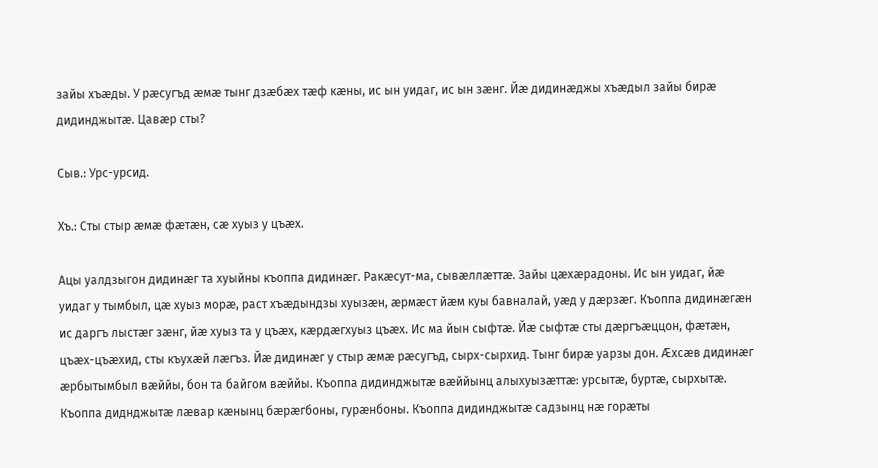зайы хъæды. У рæсугъд æмæ тынг дзæбæх тæф кæны, ис ын уидаг, ис ын зæнг. Йæ дидинæджы хъæдыл зайы бирæ дидинджытæ. Цавæр сты?

Сыв.: Урс-урсид.

Хъ.: Сты стыр æмæ фæтæн, сæ хуыз у цъæх.

Ацы уалдзыгон дидинæг та хуыйны къоппа дидинæг. Ракæсут-ма, сывæллæттæ. Зайы цæхæрадоны. Ис ын уидаг, йæ уидаг у тымбыл, цæ хуыз морæ, раст хъæдындзы хуызæн, æрмæст йæм куы бавналай, уæд у дæрзæг. Къоппа дидинæгæн ис даргъ лыстæг зæнг, йæ хуыз та у цъæх, кæрдæгхуыз цъæх. Ис ма йын сыфтæ. Йæ сыфтæ сты дæргъæццон, фæтæн, цъæх-цъæхид, сты къухæй лæгъз. Йæ дидинæг у стыр æмæ рæсугъд, сырх-сырхид. Тынг бирæ уарзы дон. Æхсæв дидинæг æрбытымбыл вæййы, бон та байгом вæййы. Къоппа дидинджытæ вæййынц алыхуызæттæ: урсытæ, буртæ, сырхытæ. Къоппа диднджытæ лæвар кæнынц бæрæгбоны, гурæнбоны. Къоппа дидинджытæ садзынц нæ горæты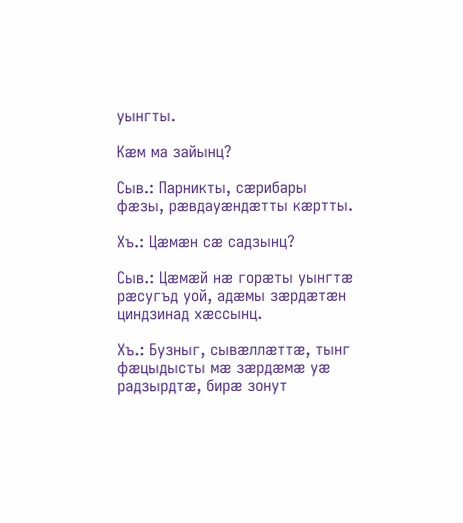уынгты.

Кæм ма зайынц?

Сыв.: Парникты, сæрибары фæзы, рæвдауæндæтты кæртты.

Хъ.: Цæмæн сæ садзынц?

Сыв.: Цæмæй нæ горæты уынгтæ рæсугъд уой, адæмы зæрдæтæн циндзинад хæссынц.

Хъ.: Бузныг, сывæллæттæ, тынг фæцыдысты мæ зæрдæмæ уæ радзырдтæ, бирæ зонут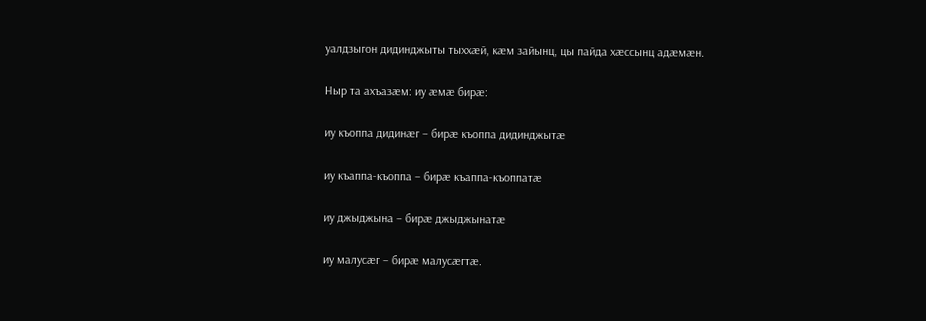уалдзыгон дидинджыты тыххæй, кæм зайынц, цы пайда хæссынц адæмæн.

Ныр та ахъазæм: иу æмæ бирæ:

иу къоппа дидинæг – бирæ къоппа дидинджытæ

иу къаппа-къоппа – бирæ къаппа-къоппатæ

иу джыджына – бирæ джыджынатæ

иу малусæг – бирæ малусæгтæ.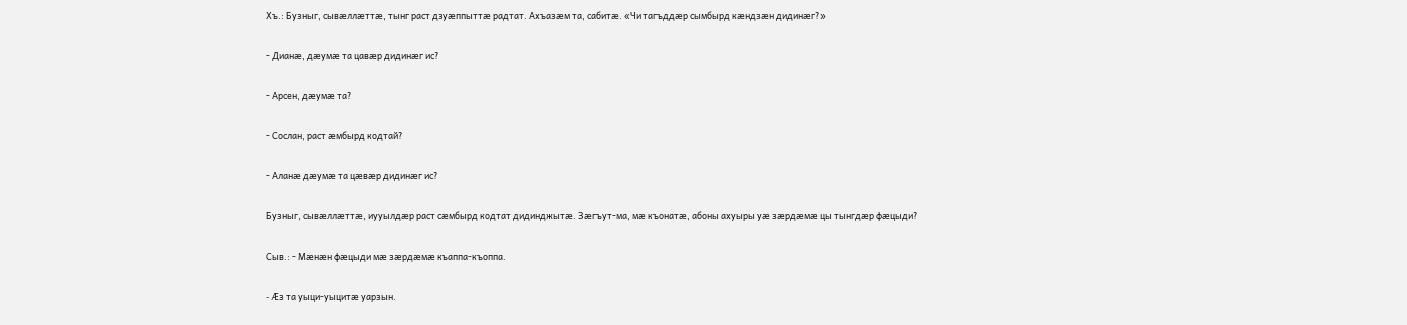Хъ.: Бузныг, сывæллæттæ, тынг раст дзуæппыттæ радтат. Ахъазæм та, сабитæ. «Чи тагъддæр сымбырд кæндзæн дидинæг?»

- Дианæ, дæумæ та цавæр дидинæг ис?

- Арсен, дæумæ та?

- Сослан, раст æмбырд кодтай?

- Аланæ дæумæ та цæвæр дидинæг ис?

Бузныг, сывæллæттæ, иууылдæр раст сæмбырд кодтат дидинджытæ. Зæгъут-ма, мæ къонатæ, абоны ахуыры уæ зæрдæмæ цы тынгдæр фæцыди?

Сыв.: - Мæнæн фæцыди мæ зæрдæмæ къаппа-къоппа.

- Æз та уыци-уыцитæ уарзын.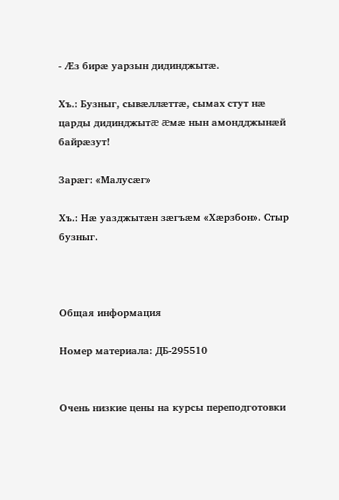- Æз бирæ уарзын дидинджытæ.

Хъ.: Бузныг, сывæллæттæ, сымах стут нæ царды дидинджытæ æмæ нын амондджынæй байрæзут!

Зарæг: «Малусæг»

Хъ.: Нæ уазджытæн зæгъæм «Хæрзбон». Стыр бузныг.



Общая информация

Номер материала: ДБ-295510


Очень низкие цены на курсы переподготовки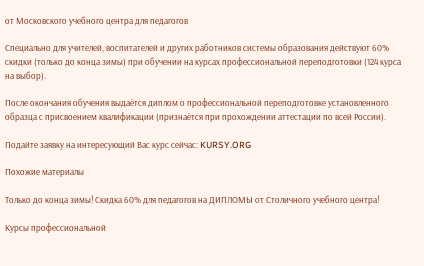от Московского учебного центра для педагогов

Специально для учителей, воспитателей и других работников системы образования действуют 60% скидки (только до конца зимы) при обучении на курсах профессиональной переподготовки (124 курса на выбор).

После окончания обучения выдаётся диплом о профессиональной переподготовке установленного образца с присвоением квалификации (признаётся при прохождении аттестации по всей России).

Подайте заявку на интересующий Вас курс сейчас: KURSY.ORG

Похожие материалы

Только до конца зимы! Скидка 60% для педагогов на ДИПЛОМЫ от Столичного учебного центра!

Курсы профессиональной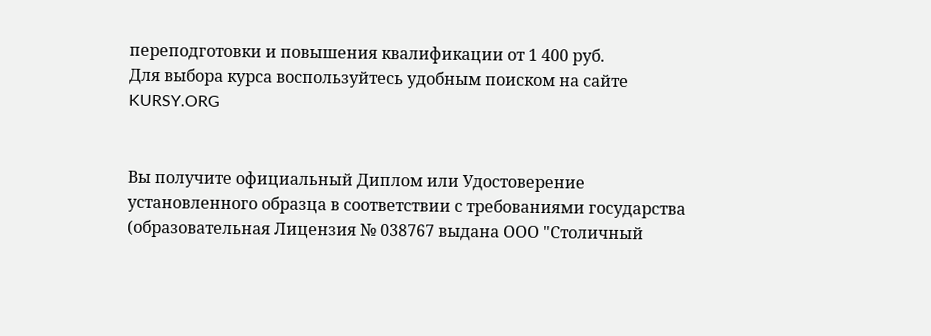переподготовки и повышения квалификации от 1 400 руб.
Для выбора курса воспользуйтесь удобным поиском на сайте KURSY.ORG


Вы получите официальный Диплом или Удостоверение установленного образца в соответствии с требованиями государства (образовательная Лицензия № 038767 выдана ООО "Столичный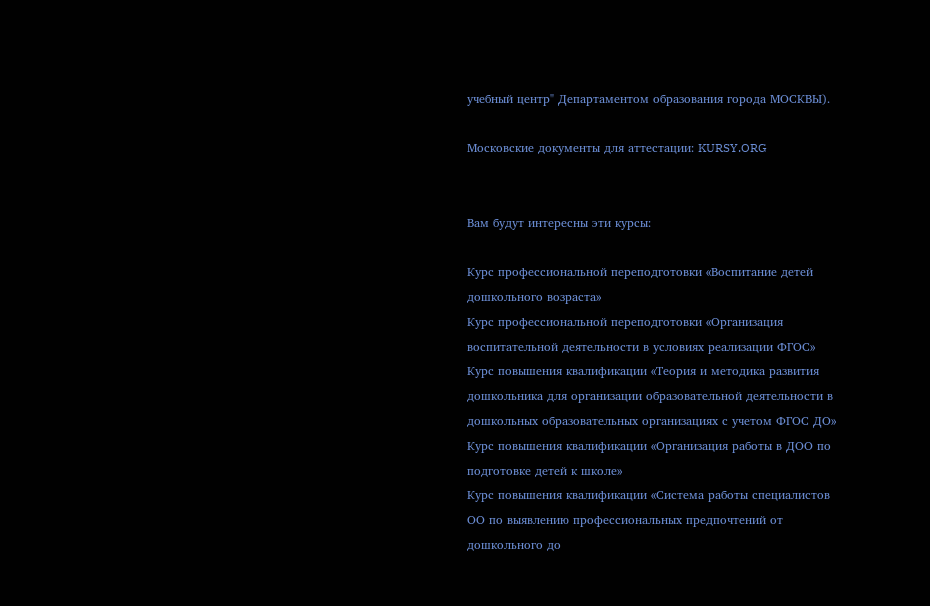учебный центр" Департаментом образования города МОСКВЫ).

Московские документы для аттестации: KURSY.ORG


Вам будут интересны эти курсы:

Курс профессиональной переподготовки «Воспитание детей дошкольного возраста»
Курс профессиональной переподготовки «Организация воспитательной деятельности в условиях реализации ФГОС»
Курс повышения квалификации «Теория и методика развития дошкольника для организации образовательной деятельности в дошкольных образовательных организациях с учетом ФГОС ДО»
Курс повышения квалификации «Организация работы в ДОО по подготовке детей к школе»
Курс повышения квалификации «Система работы специалистов ОО по выявлению профессиональных предпочтений от дошкольного до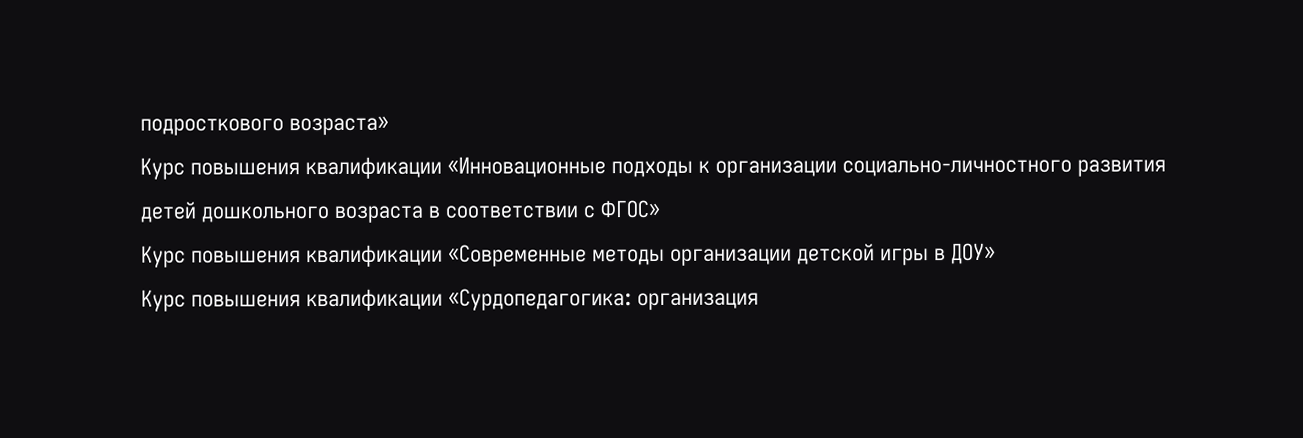подросткового возраста»
Курс повышения квалификации «Инновационные подходы к организации социально-личностного развития детей дошкольного возраста в соответствии с ФГОС»
Курс повышения квалификации «Современные методы организации детской игры в ДОУ»
Курс повышения квалификации «Сурдопедагогика: организация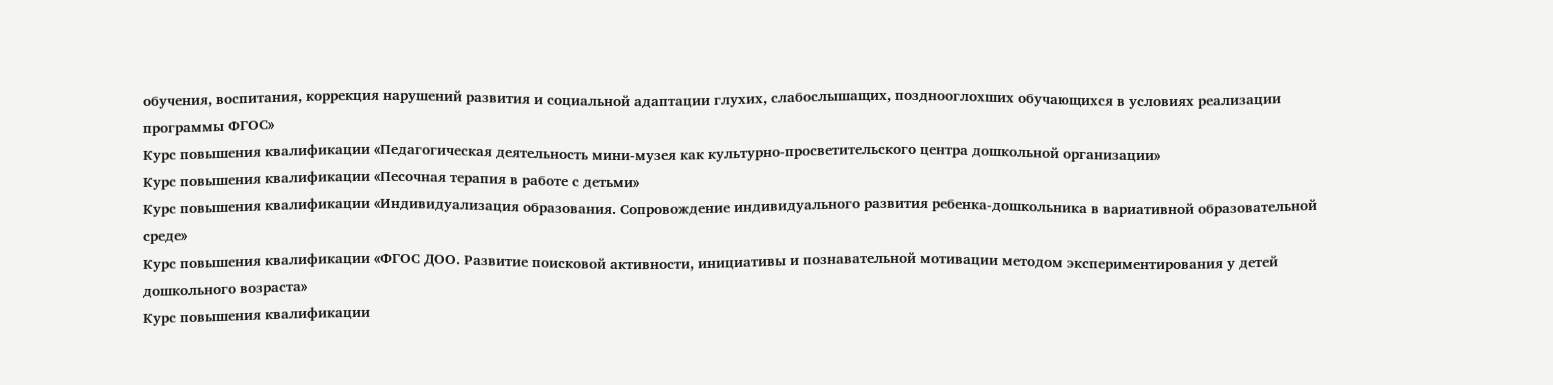обучения, воспитания, коррекция нарушений развития и социальной адаптации глухих, слабослышащих, позднооглохших обучающихся в условиях реализации программы ФГОС»
Курс повышения квалификации «Педагогическая деятельность мини-музея как культурно-просветительского центра дошкольной организации»
Курс повышения квалификации «Песочная терапия в работе с детьми»
Курс повышения квалификации «Индивидуализация образования. Сопровождение индивидуального развития ребенка-дошкольника в вариативной образовательной среде»
Курс повышения квалификации «ФГОС ДОО. Развитие поисковой активности, инициативы и познавательной мотивации методом экспериментирования у детей дошкольного возраста»
Курс повышения квалификации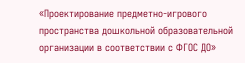«Проектирование предметно-игрового пространства дошкольной образовательной организации в соответствии с ФГОС ДО»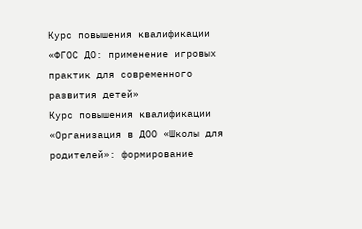Курс повышения квалификации «ФГОС ДО: применение игровых практик для современного развития детей»
Курс повышения квалификации «Организация в ДОО «Школы для родителей»: формирование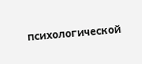психологической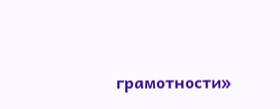грамотности»